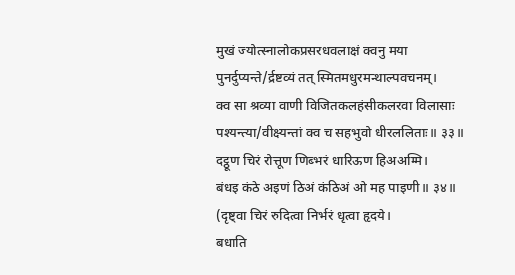मुखं ज्योत्स्नालोकप्रसरधवलाक्षं क्वनु मया पुनर्दुप्यन्ते/र्द्रष्टव्यं तत् स्मितमधुरमन्थाल्पवचनम्।
क्व सा श्रव्या वाणी विजितकलहंसीकलरवा विलासाः पश्यन्त्या/वीक्ष्यन्तां क्व च सहभुवो धीरललिताः॥ ३३॥
दट्ठूण चिरं रोत्तूण णिब्भरं धारिऊण हिअअम्मि।
बंधइ कंठे अइणं ठिअं कंठिअं ओ मह पाइणी॥ ३४॥
(दृष्ट्वा चिरं रुदित्वा निर्भरं धृत्वा हृदये।
बधाति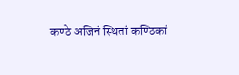कण्ठे अजिनं स्थितां कण्ठिकां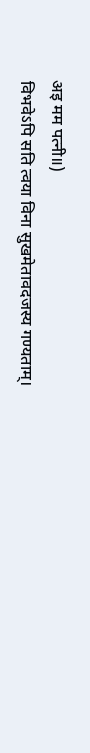अइ मम पत्नी॥)
विभवेऽपि सति त्वया विना सुखमेतावदजस्य गण्यताम्।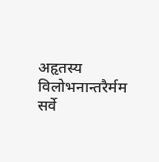अहृतस्य विलोभनान्तरैर्मम सर्वे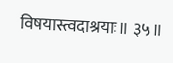विषयास्त्वदाश्रयाः॥ ३५॥